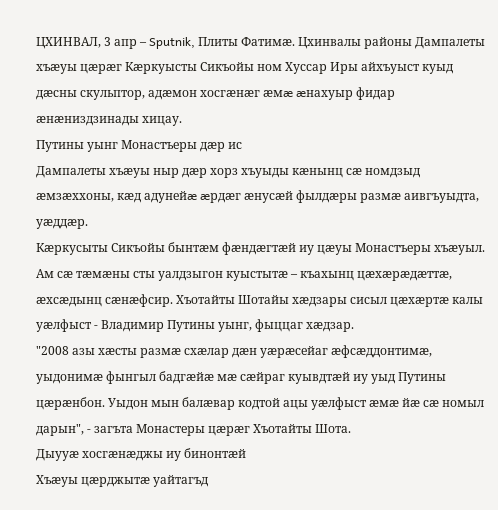ЦХИНВАЛ, 3 апр – Sputnik, Плиты Фатимæ. Цхинвалы районы Дампалеты хъæуы цæрæг Кæркуысты Сикъойы ном Хуссар Иры айхъуыст куыд дæсны скульптор, адæмон хосгæнæг æмæ æнахуыр фидар æнæниздзинады хицау.
Путины уынг Монастъеры дæр ис
Дампалеты хъæуы ныр дæр хорз хъуыды кæнынц сæ номдзыд æмзæххоны, кæд адунейæ æрдæг æнусæй фылдæры размæ аивгъуыдта, уæддæр.
Кæркусыты Сикъойы бынтæм фæндæгтæй иу цæуы Монастъеры хъæуыл. Ам сæ тæмæны сты уалдзыгон куыстытæ – къахынц цæхæрæдæттæ, æхсæдынц сæнæфсир. Хъотайты Шотайы хæдзары сисыл цæхæртæ калы уæлфыст - Владимир Путины уынг, фыццаг хæдзар.
"2008 азы хæсты размæ схæлар дæн уæрæсейаг æфсæддонтимæ, уыдонимæ фынгыл бадгæйæ мæ сæйраг куывдтæй иу уыд Путины цæрæнбон. Уыдон мын балæвар кодтой ацы уæлфыст æмæ йæ сæ номыл дарын", - загъта Монастеры цæрæг Хъотайты Шота.
Дыууæ хосгæнæджы иу бинонтæй
Хъæуы цæрджытæ уайтагъд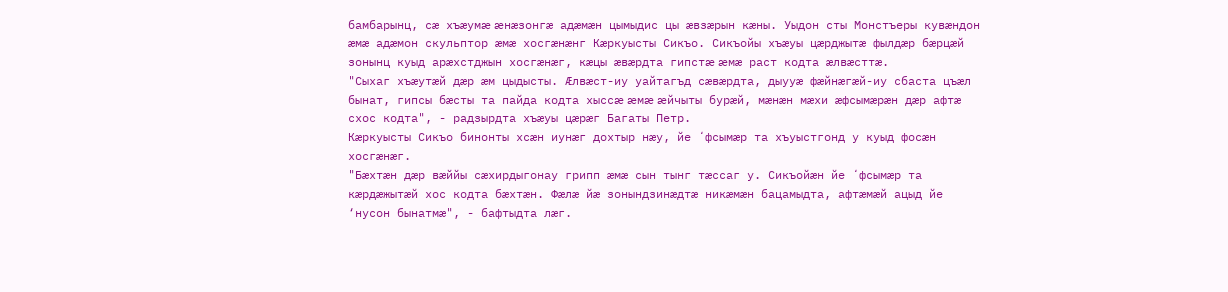бамбарынц, сæ хъæумæ æнæзонгæ адæмæн цымыдис цы æвзæрын кæны. Уыдон сты Монстъеры кувæндон æмæ адæмон скульптор æмæ хосгæнæнг Кæркуысты Сикъо. Сикъойы хъæуы цæрджытæ фылдæр бæрцæй зонынц куыд арæхстджын хосгæнæг, кæцы æвæрдта гипстæ æмæ раст кодта æлвæсттæ.
"Сыхаг хъæутæй дæр æм цыдысты. Æлвæст-иу уайтагъд сæвæрдта, дыууæ фæйнæгæй-иу сбаста цъæл бынат, гипсы бæсты та пайда кодта хыссæ æмæ æйчыты бурæй, мæнæн мæхи æфсымæрæн дæр афтæ схос кодта", - радзырдта хъæуы цæрæг Багаты Петр.
Кæркуысты Сикъо бинонты хсæн иунæг дохтыр нæу, йе ʻфсымæр та хъуыстгонд у куыд фосæн хосгæнæг.
"Бæхтæн дæр вæййы сæхирдыгонау грипп æмæ сын тынг тæссаг у. Сикъойæн йе ʻфсымæр та кæрдæжытæй хос кодта бæхтæн. Фæлæ йæ зонындзинæдтæ никæмæн бацамыдта, афтæмæй ацыд йе ‘нусон бынатмæ", - бафтыдта лæг.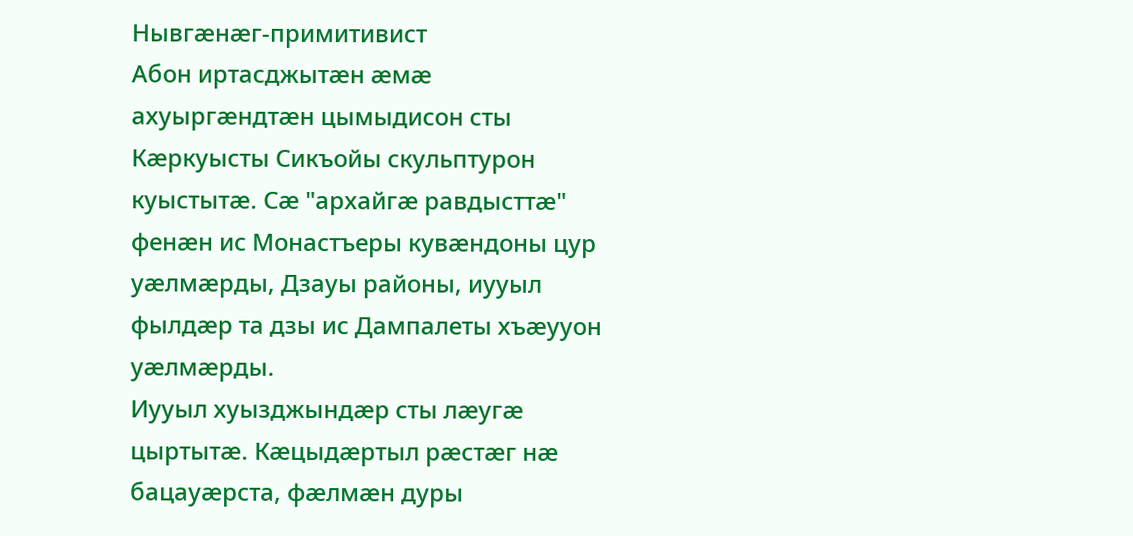Нывгæнæг-примитивист
Абон иртасджытæн æмæ ахуыргæндтæн цымыдисон сты Кæркуысты Сикъойы скульптурон куыстытæ. Сæ "архайгæ равдысттæ" фенæн ис Монастъеры кувæндоны цур уæлмæрды, Дзауы районы, иууыл фылдæр та дзы ис Дампалеты хъæууон уæлмæрды.
Иууыл хуызджындæр сты лæугæ цыртытæ. Кæцыдæртыл рæстæг нæ бацауæрста, фæлмæн дуры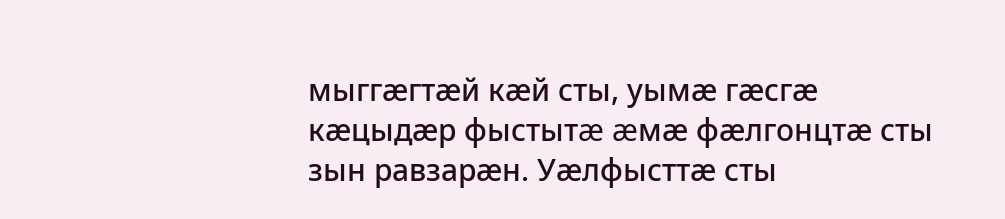мыггæгтæй кæй сты, уымæ гæсгæ кæцыдæр фыстытæ æмæ фæлгонцтæ сты зын равзарæн. Уæлфысттæ сты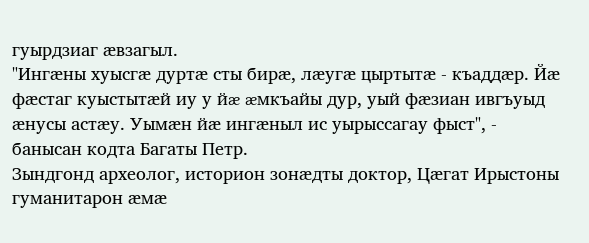гуырдзиаг æвзагыл.
"Ингæны хуысгæ дуртæ сты бирæ, лæугæ цыртытæ - къаддæр. Йæ фæстаг куыстытæй иу у йæ æмкъайы дур, уый фæзиан ивгъуыд æнусы астæу. Уымæн йæ ингæныл ис уырыссагау фыст", - банысан кодта Багаты Петр.
Зындгонд археолог, историон зонæдты доктор, Цæгат Ирыстоны гуманитарон æмæ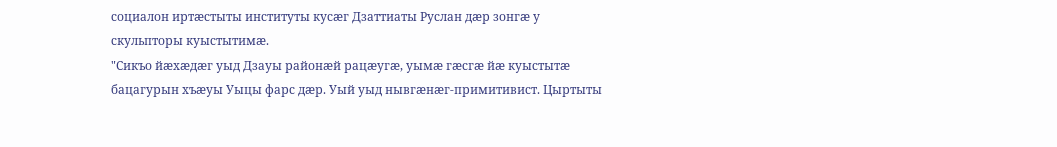социалон иртæстыты институты кусæг Дзаттиаты Руслан дæр зонгæ у скульпторы куыстытимæ.
"Сикъо йæхæдæг уыд Дзауы районæй рацæугæ, уымæ гæсгæ йæ куыстытæ бацагурын хъæуы Уыцы фарс дæр. Уый уыд нывгæнæг-примитивист. Цыртыты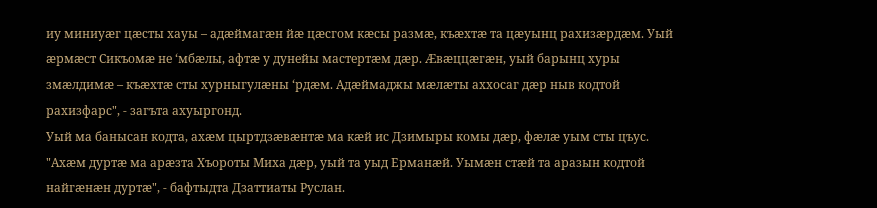иу миниуæг цæсты хауы – адæймагæн йæ цæсгом кæсы размæ, къæхтæ та цæуынц рахизæрдæм. Уый æрмæст Сикъомæ не ‘мбæлы, афтæ у дунейы мастертæм дæр. Ӕвæццæгæн, уый барынц хуры змæлдимæ – къæхтæ сты хурныгулæны ʻрдæм. Адæймаджы мæлæты аххосаг дæр ныв кодтой рахизфарс", - загъта ахуыргонд.
Уый ма банысан кодта, ахæм цыртдзæвæнтæ ма кæй ис Дзимыры комы дæр, фæлæ уым сты цъус.
"Ахæм дуртæ ма арæзта Хъороты Миха дæр, уый та уыд Ерманæй. Уымæн стæй та аразын кодтой найгæнæн дуртæ", - бафтыдта Дзаттиаты Руслан.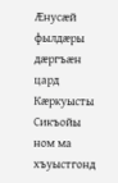Ӕнусæй фылдæры дæргъæн цард
Кæркуысты Сикъойы ном ма хъуыстгонд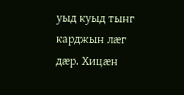уыд куыд тынг карджын лæг дæр. Хицæн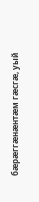бæрæггæнæнтæм гæсгæ, уый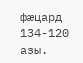фæцард 134-120 азы.